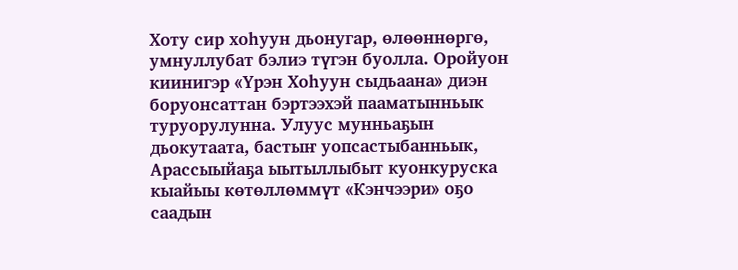Хоту сир хоһуун дьонугар, өлөөннөргө, умнуллубат бэлиэ түгэн буолла. Оройуон киинигэр «Үрэн Хоһуун сыдьаана» диэн боруонсаттан бэртээхэй пааматынньык туруорулунна. Улуус мунньаҕын дьокутаата, бастыҥ уопсастыбанньык, Арассыыйаҕа ыытыллыбыт куонкуруска кыайыы көтөллөммүт «Кэнчээри» оҕо саадын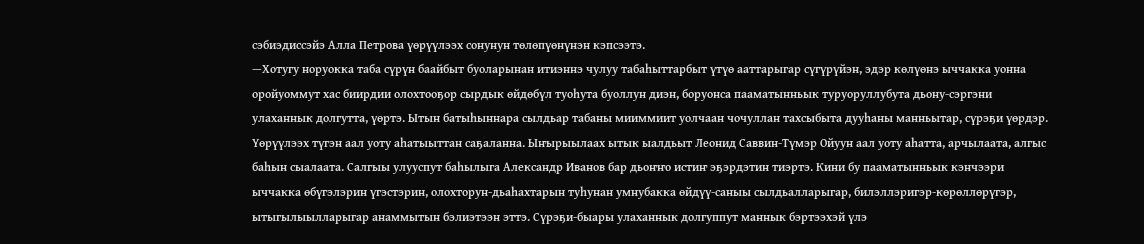сэбиэдиссэйэ Алла Петрова үөрүүлээх сонунун төлөпүөнүнэн кэпсээтэ.
—Хотугу норуокка таба сүрүн баайбыт буоларынан итиэннэ чулуу табаһыттарбыт үтүө ааттарыгар сүгүрүйэн, эдэр көлүөнэ ыччакка уонна оройуоммут хас биирдии олохтооҕор сырдык өйдөбүл туоһута буоллун диэн, боруонса пааматынньык туруоруллубута дьону-сэргэни улаханнык долгутта, үөртэ. Ытын батыһыннара сылдьар табаны мииммиит уолчаан чочуллан тахсыбыта дууһаны манньытар, сүрэҕи үөрдэр.
Үөрүүлээх түгэн аал уоту аһатыыттан саҕаланна. Ыҥырыылаах ытык ыалдьыт Леонид Саввин-Түмэр Ойуун аал уоту аһатта, арчылаата, алгыс баһын сыалаата. Салгыы улууспут баһылыга Александр Иванов бар дьоҥҥо истиҥ эҕэрдэтин тиэртэ. Кини бу пааматынньык кэнчээри ыччакка өбүгэлэрин үгэстэрин, олохторун-дьаһахтарын туһунан умнубакка өйдүү-саныы сылдьалларыгар, билэллэригэр-көрөллөрүгэр, ытыгылыылларыгар анаммытын бэлиэтээн эттэ. Сүрэҕи-быары улаханнык долгуппут маннык бэртээхэй үлэ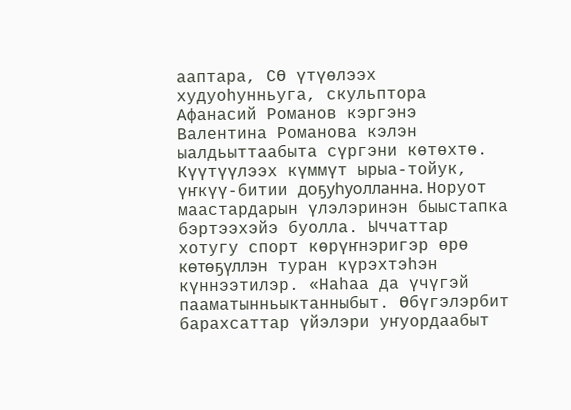ааптара, СӨ үтүөлээх худуоһунньуга, скульптора Афанасий Романов кэргэнэ Валентина Романова кэлэн ыалдьыттаабыта сүргэни көтөхтө.
Күүтүүлээх күммүт ырыа-тойук, үҥкүү-битии доҕуһуолланна. Норуот маастардарын үлэлэринэн быыстапка бэртээхэйэ буолла. Ыччаттар хотугу спорт көрүҥнэригэр өрө көтөҕүллэн туран күрэхтэһэн күннээтилэр. «Наһаа да үчүгэй пааматынньыктанныбыт. Өбүгэлэрбит барахсаттар үйэлэри уҥуордаабыт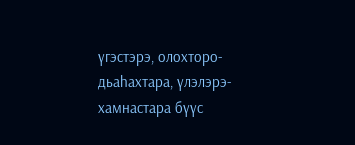үгэстэрэ, олохторо-дьаһахтара, үлэлэрэ-хамнастара бүүс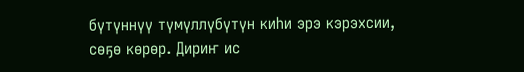бүтүннүү түмүллүбүтүн киһи эрэ кэрэхсии, сөҕө көрөр. Дириҥ ис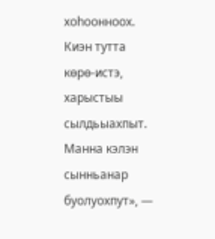хоһоонноох. Киэн тутта көрө-истэ, харыстыы сылдьыахпыт. Манна кэлэн сынньанар буолуохпут», —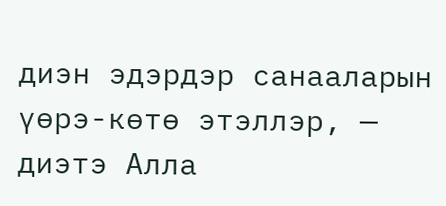диэн эдэрдэр санааларын үөрэ-көтө этэллэр, — диэтэ Алла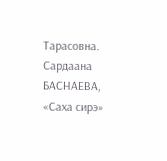Тарасовна.
Сардаана БАСНАЕВА, «Саха сирэ»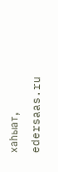хаһыат, edersaas.ru